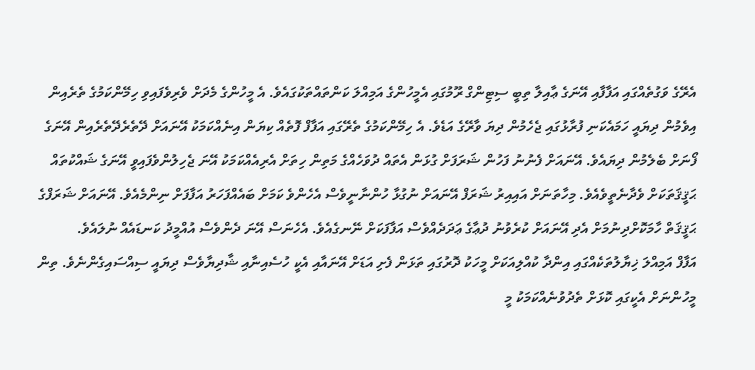އެރޭގެ ވަގުތެއްގައި އަފާފާއި އޭނަގެ ޢާއިލާ ތިބީ ސިޓިންގް ރޫމުގައި އެމީހުންގެ އަމިއްލަ ކަންތައްތަކުގައެވެ. އެ މީހުންގެ މެދަށް ވެރިވެފައިވި ހިމޭންކަމުގެ ތެރެއިން އިވެމުން ދިޔައީ ހަމައެކަނި ފުރާޅުގައި ޖެހެމުން ދިޔަ ވާރޭގެ އަޑެވެ. އެ ހިމޭންކަމުގެ ތެރޭގައި އަފާފް ފޮތެއް ކިޔަން އިނެއްކަމަކު އޭނައަށް ދޭތެރެދޭތެރެއިން އޭނަގެ ފޯނަށް ބެލެމުން ދިޔައެވެ. އޭނައަށް ފެނުނު ފަހުން ޝަރަފަށް ގުޅަން އެތައް ދުވަހެއްގެ މަތިން ހިތަށް އެރިއެއްކަމަކު އޭނަ ޖެހިލުންވެފައިވީ އޭނަގެ ޝައްކުތައް ޙަޤީޤަތަކަށް ވެދާނެތީވެއެވެ. މިހާތަނަށް އައިއިރު ޝަރަފް އޭނައަށް ނުގުޅާ ހުންނާނީވެސް އެހެންވެ ކަމަށް ބައެއްފަހަރު އަފާފަށް ނިންމެއެވެ. އޭނައަށް ޝަރަފްގެ ޙަޤީޤަތް ހާމަކޮށްދިނުމަށް އެދި އޭނައަށް ކުރެވުނު ދުޢާގެ ޢަދަދެއްވެސް އަފާފަކަށް ނޭނގެއެވެ. އެހެނަސް އޭނަ ދެންވެސް އުއްމީދު ކަނޑައެއް ނުލައެވެ.
އަފާފް އަމިއްލަ ޚިޔާލުތަކެއްގައި އިންދާ ކުއްލިއަކަށް މީހަކު ދޮރުގައި ތަޅަން ފެށި އަޑަށް އޭނައާއި އެކީ ހުސެއިނާއި ޝާދިޔާވެސް ދިޔައީ ސިއްސައިގެންނެވެ. ތިން މީހުންނަށް އެކީގައި ކޮޅަށް ތެދުވުނެއްކަމަކު މީ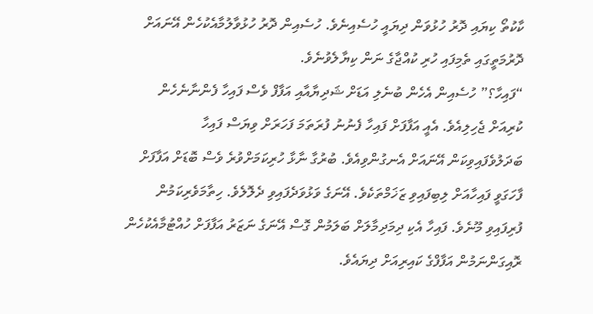ކާކުތޯ ކިޔައި ދޮރު ހުޅުވަން ދިޔައީ ހުސެއިނެވެ. ހުސެއިން ދޮރު ހުޅުވާލުމާއެކުހެން އޭނައަށް ދޮރުމަތީގައި ތެމިފައި ހުރި ކުއްޖާގެ ނަން ކިޔާލެވުނެވެ.
“ފައިހާ؟” ހުސެއިން އެހެން ބުނެލި އަޑަށް ޝަދިޔާއާއި އަފާފް ވެސް ފައިހާ ފެންނާނެހެން ކުރިއަށް ޖެހިލިއެވެ. އެއީ އަފާފަށް ފައިހާ ފެނުނު ފުރަތަމަ ފަހަރަށް ވިޔަސް ފައިހާ ބަދަލުވެފައިވިކަން އޭނައަށް އެނގުންވިއެވެ. ބުރުގާ ނާޅާ ހުރިކަމަށްވުރެ ވެސް ބޮޑަށް އަފާފަށް ފާހަގަވީ ފައިހާއަށް ލިބިފައިވި ޒަޚަމްތަކެވެ. އޭނަގެ ވަޅުވަދެފައިވި ދެލޮލެވެ. ހިތާމަވެރިކަމުން ފުރިފައިވި މޫނެވެ. ފައިހާ އެކި ދިމަދިމާލަށް ބަލަމުން ގޮސް އޭނަގެ ނަޒަރު އަފާފަށް ހުއްޓުމާއެކުހެން ރޮއިގަންނަމުން އަފާފްގެ ކައިރިއަށް ދިޔައެވެ.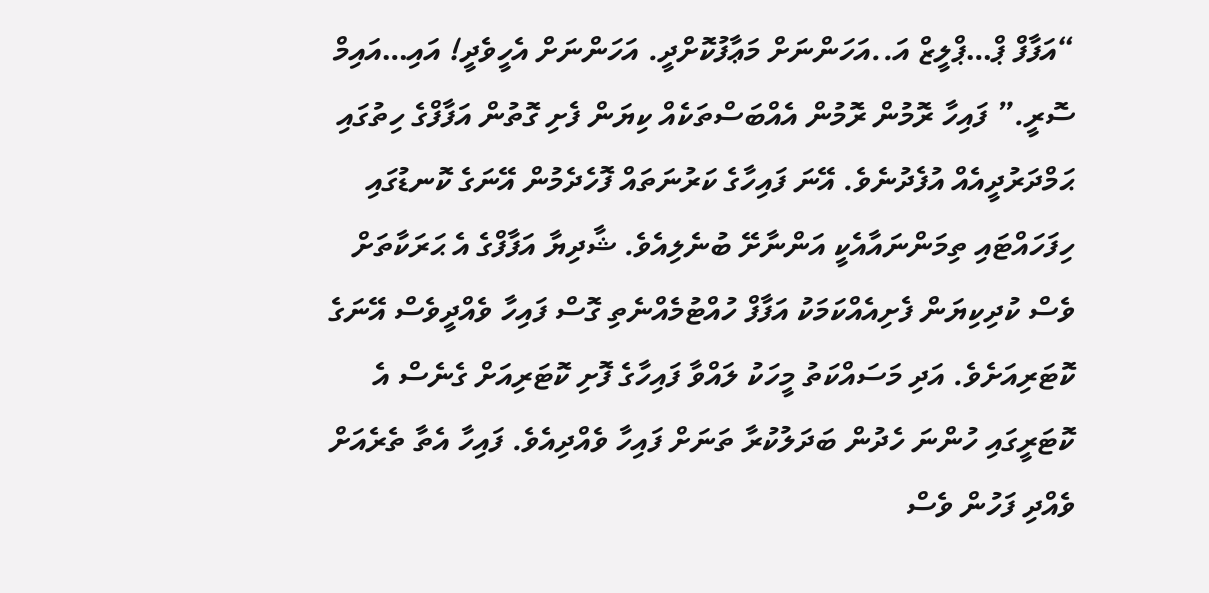“އަފާފް ޕް…ޕްލީޒް އަ..އަހަންނަށް މަޢާފުކޮށްދީ. އަހަންނަށް އެހީވެދީ! އައި…އައިމް ސޮރީ.” ފައިހާ ރޮމުން ރޮމުން އެއްބަސްތަކެއް ކިޔަން ފެށި ގޮތުން އަފާފްގެ ހިތުގައި ޙަމްދަރުދީއެއް އުފެދުނެވެ. އޭނަ ފައިހާގެ ކަރުނަތައް ފޮހެދެމުން އޭނަގެ ކޮނޑުގައި ހިފަހައްޓައި ތިމަންނައާއެކީ އަންނާށޭ ބުނެލިއެވެ. ޝާދިޔާ އަފާފްގެ އެ ޙަރަކާތަށް ވެސް ކުދިކިޔަން ފެށިއެއްކަމަކު އަފާފް ހުއްޓުމެއްނެތި ގޮސް ފައިހާ ވެއްދީވެސް އޭނަގެ ކޮޓަރިއަށެވެ. އަދި މަސައްކަތު މީހަކު ލައްވާ ފައިހާގެ ފޮށި ކޮޓަރިއަށް ގެނެސް އެ ކޮޓަރީގައި ހުންނަ ހެދުން ބަދަލުކުރާ ތަނަށް ފައިހާ ވެއްދިއެވެ. ފައިހާ އެތާ ތެރެއަށް ވެއްދި ފަހުން ވެސް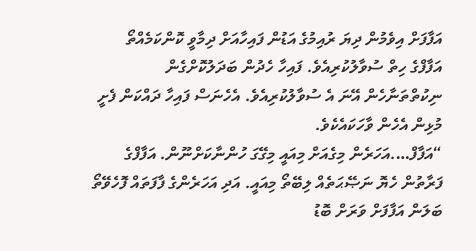އަފާފަށް އިވެމުން ދިޔަ ރުއިމުގެ އަޑުން ފައިހާއަށް ދިމާވީ ކޮންކަމެއްތޯ އަފާފްގެ ހިތް ސުވާލުކުރިއެވެ. ފައިހާ ހެދުން ބަދަލުކޮށްގެން ނިކުތްތަނާހެން އޭނަ އެ ސުވާލުކުރިއެވެ. އެހެނަސް ފައިހާ ދައްކަން ފެށީ މުޅިން އެހެން ވާހަކައެކެވެ.
“އަފާފް….އަހަރެން މިގެއަށް މިއައީ މިގޭގަ ހުންނާކަށްނޫން. އަފާފްގެ ފަރާތުން ހެޔޮ ނަޞޭޙަތެއް ލިބޭތޯ މިއައީ. އަދި އަހަރެންގެ ފާފަތައް ފޮހެވޭތޯ ބަލަން އަފާފަށް ވަރަށް ބޮޑު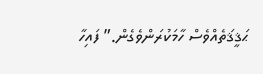ޙަޤީޤަތެއްވެސް ހާމަކުރަންވެގެން.” ފައިހާ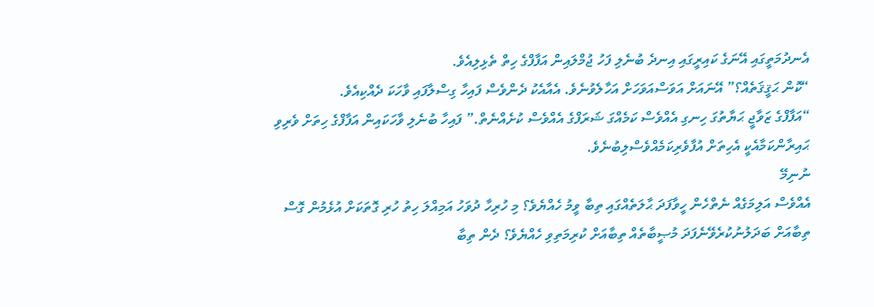އެނދުމަތީގައި އޭނަގެ ކައިރީގައި އިނދެ ބުނެލި ފަހު ޖުމްލައިން އަފާފްގެ ހިތް ތެޅިލިއެވެ.
“ކޮން ޙަޤީޤަތެއް؟” އޭނައަށް އަވަސްއަވަހަށް އަހާލެވުނެވެ. އެއާއެކު ދެންވެސް ފައިހާ ގިސްލާފައި ވާހަކަ ދެއްކިއެވެ.
“އަފާފްގެ ޒަވާޖީ ޙަޔާތުގަ ހިނގި އެއްވެސް ކަމެއްގަ ޝަރަފްގެ އެއްވެސް ކުށެއްނެތް.” ފައިހާ ބުނެލި ވާހަކައިން އަފާފްގެ ހިތަށް ވެރިވި ޙައިރާންކަމާއެކީ އެހިތަށް އުފާވެރިކަމެއްވެސްލިބުނެވެ.
ނުނިމޭ
އެއްވެސް އަލިމަގެއް ނެތްހެން ހީވާފަދަ ޙާލަތެއްގައި ތިބާ ވީމު ހެއްޔެވެ؟ މި ހުރިހާ ދުވަހު އަމިއްލަ ހިތު ހުރި ގޮތަކަށް އުޅެމުން ގޮސް ތިބާއަށް ބަދަލުނުކުރެވޭނެފަދަ މުޞީބާތެއް ތިބާއަށް ކުރިމަތިވި ހެއްޔެވެ؟ ދެން ތިބާ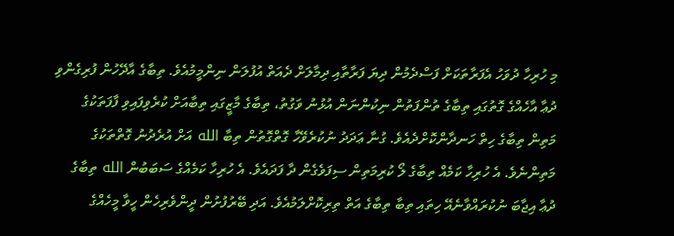މި ހުރިހާ ދުވަހު އެފަރާތަކަށް ފަސްދެމުން ދިޔަ ފަރާތާއި ދިމާލަށް ދެއަތް އުފުލަން ނިންމީމުއެވެ. ތިބާގެ އާދޭހުން ފުރިގެންވި ދުޢާ އާހެއްގެ ގޮތުގައި ތިބާގެ ތުންފަތުން ނިކުންނަން އުޅުނު ވަގުތު، ތިބާގެ މާޒީގައި ތިބާއަށް ކުރެވިފައިވި ފާފަތަކުގެ މަތިން ތިބާގެ ހިތް ހަނދާންކޮށްދެއެވެ. ގުނާ ޢަދަދު ނުކުރެވޭހާ ގޮތްގޮތުން ތިބާ الله އަށް އުރެދުނު ގޮތްތަކުގެ މަތިންނެވެ. އެ ހުރިހާ ކަމެއް ތިބާގެ ލޯ ކުރިމަތިން ސިފަވެގެން ދާ ފަދައެވެ. އެ ހުރިހާ ކަމެއްގެ ސަބަބުން الله ތިބާގެ ދުޢާ އިޖާބަ ނުކުރައްވާނެއޭ ހިތައި ތިބާ ތިބާގެ އަތް ތިރިކޮށްލަމުއެވެ. އަދި ބޭރުފުށުން ދީންވެރިހެން ހީވާ މީހެއްގެ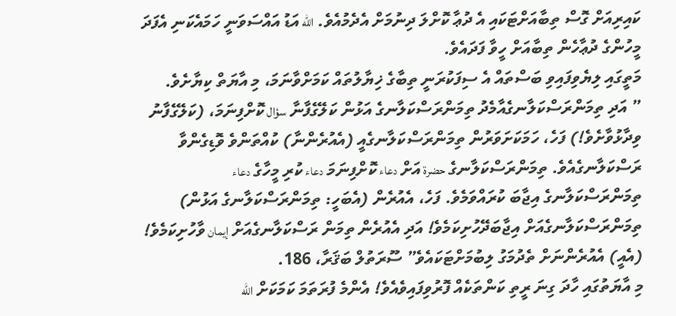ކައިރިއަށް ގޮސް ތިބާއަށްޓަކައި އެ ދުޢާ ކޮށްލަ ދިނުމަށް އެދެމުއެވެ. الله އަޑު އައްސަވަނީ ހަމައެކަނި އެފަދަ މީހުންގެ ދުޢާހެން ތިބާއަށް ހީވާ ފަދައެވެ.
މަތީގައި ލިޔެވިފައިވި ބަސްތައް އެ ސިފަކުރަނީ ތިބާގެ ޚިޔާލުތައް ކަމަށްވާނަމަ، މި އާޔަތް ކިޔާށެވެ.
” އަދި ތިމަންރަސްކަލާނގެއާމެދު ތިމަންރަސްކަލާނގެ އަޅުން ކަލޭގެފާނާ سؤال ކޮށްފިނަމަ، (ކަލޭގެފާނު ވިދާޅުވާށެވެ!) ފަހެ، ހަމަކަށަވަރުން ތިމަންރަސްކަލާނގެއީ (އެއުރެންނާ) ކުއްތަންވެ ވޮޑިގެންވާ ރަސްކަލާނގެއެވެ. ތިމަންރަސްކަލާނގެ حضرة އަށް دعاء ކޮށްފިނަމަ دعاء ކުރި މީހާގެ دعاء ތިމަންރަސްކަލާނގެ އިޖާބަ ކުރައްވަމެވެ. ފަހެ، އެއުރެން (އެބަހީ: ތިމަންރަސްކަލާނގެ އަޅުން) ތިމަންރަސްކަލާނގެއަށް އިޖާބަދޭހުށިކަމެވެ! އަދި އެއުރެން ތިމަން ރަސްކަލާނގެއަށް إيمان ވާހުށިކަމެވެ! (އެއީ) އެއުރެންނަށް ތެދުމަގު ލިބުމަށްޓަކައެވެ” ސޫރަތުލް ބަޤަރާ، 186.
މި އާޔަތުގައި ހާދަ ގިނަ ރީތި ކަންތަކެއް ފޮރުވިފައިވެއެވެ! އެންމެ ފުރަތަމަ ކަމަކަށް الله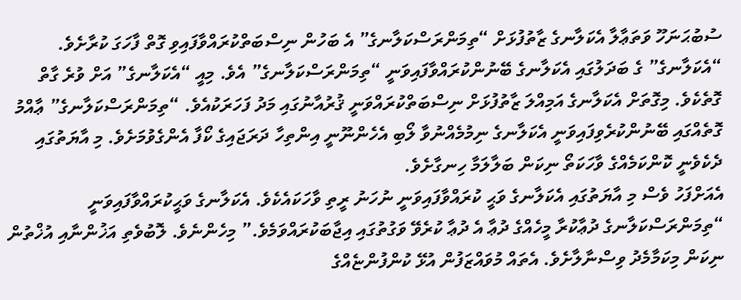ސުބުޙަނަހޫ ވަތަޢާލާ އެކަލާނގެ ޒާތުފުޅަށް “ތިމަންރަސްކަލާނގެ” އެ ބަހުން ނިސްބަތްކުރައްވާފައިވި ގޮތް ފާހަގަ ކުރާށެވެ. “އެކަލާނގެ” ގެ ބަދަލުގައި އެކަލާނގެ ބޭނުންކުރައްވާފައިވަނީ “ތިމަންރަސްކަލާނގެ” އެވެ. މިއީ “އެކަލާނގެ” އަށް ވުރެ ގާތް ގޮތެކެވެ. މިގޮތަށް އެކަލާނގެ އަމިއްލަ ޒާތުފުޅަށް ނިސްބަތްކުރައްވަނީ ޤުރުއާނުގައި މަދު ފަހަރަކުއެވެ. “ތިމަންރަސްކަލާނގެ” ޢާއްމު ގޮތެއްގައި ބޭނުންކުރެވިފައިވަނީ އެކަލާނގެ ނިމުމެއްނުވާ ލޯބި އެހެންނޫނީ އިންތިހާ ދަރަޖައިގެ ކޯފާ އެންގެވުމަށެވެ. މި އާޔަތުގައި ދެކެވެނީ ކޮންކަމެއްގެ ވާހަކަތޯ ނިކަން ބަލާލަމާ ހިނގާށެވެ.
އެއަށްފަހު ވެސް މި އާޔަތުގައި އެކަލާނގެ ވަޙީ ކުރައްވާފައިވަނީ ނުހަނު ރީތި ވާހަކައެކެވެ. އެކަލާނގެ ވަޙީކުރައްވާފައިވަނީ “ތިމަންރަސްކަލާނގެ ދުޢާކުރާ މީހެއްގެ ދުޢާ އެ ދުޢާ ކުރެވޭ ވަގުތުގައި އިޖާބަކުރައްވަމެވެ.” މިހެންނެވެ. ލޮބުވެތި އަޚުންނާއި އުޚްތުން ނިކަން މިކަމާމެދު ވިސްނާލާށެވެ. އެތައް މުވައްޒަފުން އުޅޭ ކުންފުންޏެއްގެ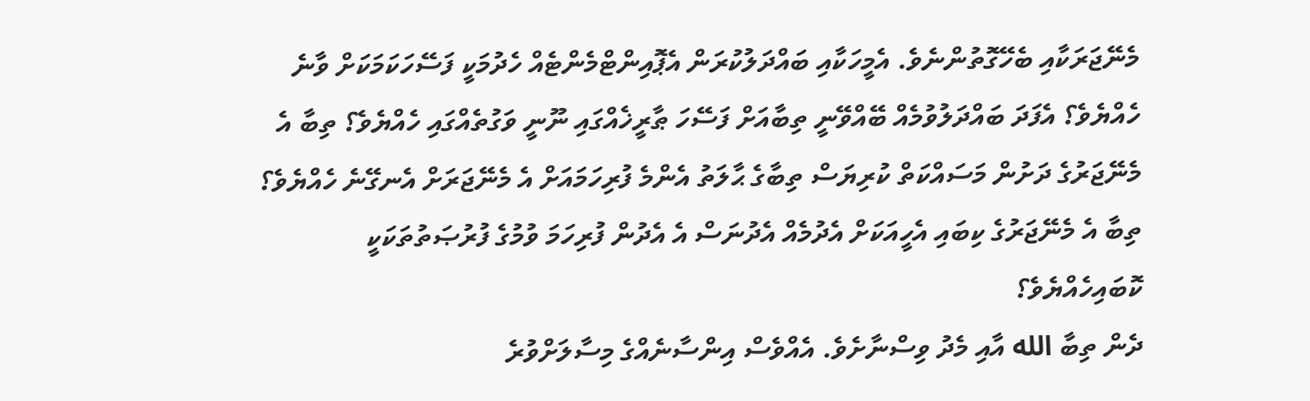މެނޭޖަރަކާއި ބެހޭގޮތުންނެވެ. އެމީހަކާއި ބައްދަލުކުރަން އެޕޮއިންޓްމެންޓެއް ހެދުމަކީ ފަސޭހަކަމަކަށް ވާނެ ހެއްޔެވެ؟ އެފަދަ ބައްދަލުވުމެއް ބޭއްވޭނީ ތިބާއަށް ފަސޭހަ ޠާރީޚެއްގައި ނޫނީ ވަގުތެއްގައި ހެއްޔެވެ؟ ތިބާ އެ މެނޭޖަރުގެ ދަށުން މަސައްކަތް ކުރިޔަސް ތިބާގެ ޙާލަތު އެންމެ ފުރިހަމައަށް އެ މެނޭޖަރަށް އެނގޭނެ ހެއްޔެވެ؟ ތިބާ އެ މެނޭޖަރުގެ ކިބައި އެހީއަކަށް އެދުމެއް އެދުނަސް އެ އެދުން ފުރިހަމަ ވުމުގެ ފުރުޞަތުތަކަކީ ކޮބައިހެއްޔެވެ؟
ދެން ތިބާ الله އާއި މެދު ވިސްނާށެވެ. އެއްވެސް އިންސާނެއްގެ މިސާލަށްވުރެ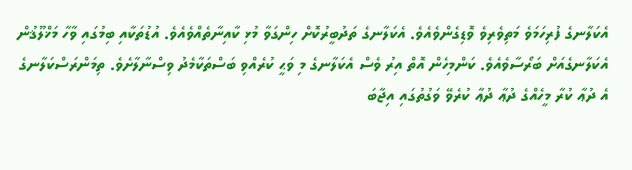އެކަލާނގެ ފުރިހަމަވެ މަތިވެރިވެ ވޮޑިގެންވެއެވެ. އެކަލާނގެ ތަދުބީރުކޮށް ހިންގަވާ މުޅި ކާއިނާތެއްވެއެވެ. އުޑުތަކާއި ބިމުގައި ވާހާ މަޚްލޫޤުން އެކަލާނގެއަށް ބަރޯސާވެއެވެ. ކަންމިހެން އޮތް އިރު ވެސް އެކަލާނގެ މި ވަޙީ ކުރެއްވި ބަސްތަކާމެދު ވިސްނާލާށެވެ. ތިމަންރަސްކަލާނގެ އެ ދުޢާ ކުރާ މީހެއްގެ ދުޢާ ދުޢާ ކުރެވޭ ވަގުތުގައި އިޖާބަ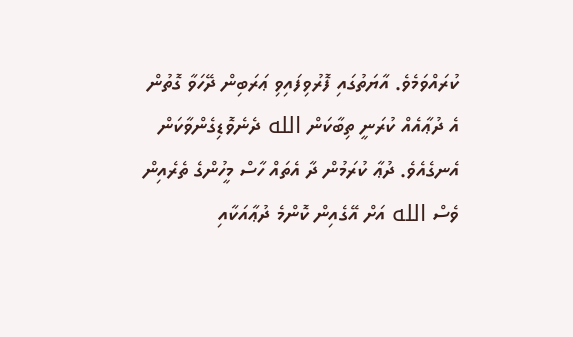ކުރައްވަމެވެ. އާޔަތުގައި ފޮރުވިފައިވި ޢަރަބިން ދޭހަވާ ގޮތުން އެ ދުޢާއެއް ކުރަނީ ތިބާކަން الله ދެނެވޮޑިގެންވާކަން އެނގެއެވެ. ދުޢާ ކުރަމުން ދާ އެތައް ހާސް މީހުންގެ ތެރެއިން ވެސް الله އަށް އޭގެއިން ކޮންމެ ދުޢާއަކާއި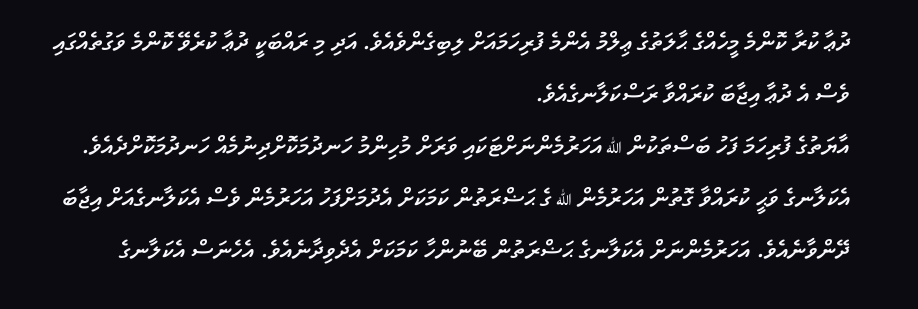ދުޢާ ކުރާ ކޮންމެ މީހެއްގެ ޙާލަތުގެ ޢިލްމު އެންމެ ފުރިހަމައަށް ލިބިގެންވެއެވެ. އަދި މި ރައްބަކީ ދުޢާ ކުރެވޭ ކޮންމެ ވަގުތެއްގައި ވެސް އެ ދުޢާ އިޖާބަ ކުރައްވާ ރަސްކަލާނގެއެވެ.
އާޔަތުގެ ފުރިހަމަ ފަހު ބަސްތަކުން الله އަހަރުމެންނަށްޓަކައި ވަރަށް މުހިންމު ހަނދުމަކޮށްދިނުމެއް ހަނދުމަކޮށްދެއެވެ. އެކަލާނގެ ވަޙީ ކުރައްވާ ގޮތުން އަހަރުމެން الله ގެ ޙަޟްރަތުން ކަމަކަށް އެދުމަށްފަހު އަހަރުމެން ވެސް އެކަލާނގެއަށް އިޖާބަ ދޭންވާނެއެވެ. އަހަރުމެންނަށް އެކަލާނގެ ޙަޟްރަތުން ބޭނުންހާ ކަމަކަށް އެދެވިދާނެއެވެ. އެހެނަސް އެކަލާނގެ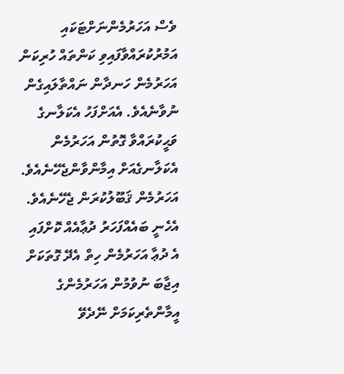ވެސް އަހަރުމެންނަށްޓަކައި އަމުރުކުރައްވާފައިވި ކަންތައް ހުރިކަން އަހަރުމެން ހަނދާން ނައްތާލައިގެން ނުވާނެއެވެ. އެއަށްފަހު އެކަލާނގެ ވަޙީކުރައްވާ ގޮތުން އަހަރުމެން އެކަލާނގެއަށް އިމާންވާންޖެހޭނެއެވެ. އަހަރުމެން ޤަބޫލުކުރަން ޖެހޭނެއެވެ. އެހެނީ ބައެއްފަހަރު ދުޢާއެއް ކޮށްފައި އެ ދުޢާ އަހަރުމެން ހިތް އެދޭ ގޮތަކަށް އިޖާބަ ނުވުމުން އަހަރުމެންގެ އީމާންތެރިކަމަށް ނޭދެވޭ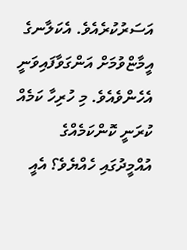އަސަރުކުރެއެވެ. އެކަލާނގެ އީމާޏްވުމަށް އަންގަވާފައިވަނީ އެހެންވެއެވެ. މި ހުރިހާ ކަމެއް ކުރަނީ ކޮންކަމެއްގެ އުއްމީދުގައި ހެއްޔެވެ؟ އެއީ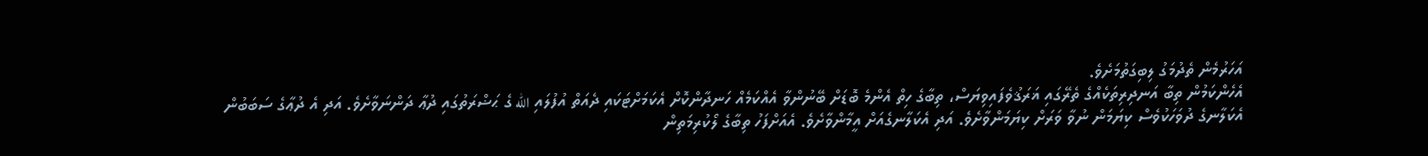އަހަރުމެން ތެދުމަގު ލިބިގަތުމަށެވެ.
އެހެންކަމުން ތިބާ އަނދިރިތަކެއްގެ ތެރޭގައި ޣަރަޤުވެފައިވިޔަސް، ތިބާގެ ހިތް އެންމެ ބޮޑަށް ބޭނުންވާ އެއްކަމެއް ހަނދާންކޮށް އެކަމަށްޓަކައި ދެއަތް އުފުލައި الله ގެ ޙަޟްރަތުގައި ދުޢާ ދަންނަވާށެވެ. އަދި އެ ދުޢާގެ ސަބަބުން އެކަލާނގެ ދުވަހަކުވެސް ކިޔަމަން ނުވާ ވަރަށް ކިޔަމަންވާށެވެ. އަދި އެކަލާނގެއަށް އީމާންވާށެވެ. އެއަށްފަހު ތިބާގެ ލޯކުރިމަތިން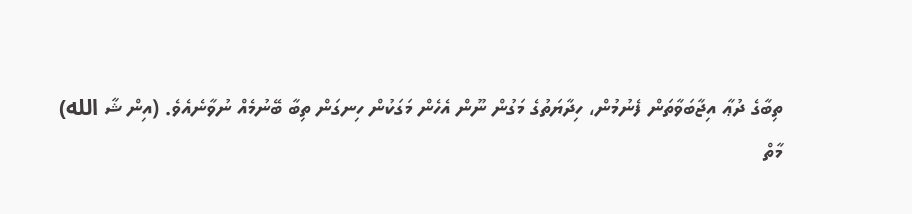ތިބާގެ ދުޢާ އިޖާބަވާތަން ފެނުމުން، ހިދާޔަތުގެ މަގުން ނޫން އެހެން މަގަކުން ހިނގަން ތިބާ ބޭނުމެއް ނުވާނެއެވެ. (އިން ޝާ الله)
މާތް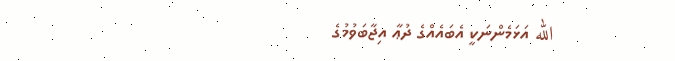الله އަޅަމެންނަކީ އެބައެއްގެ ދުޢާ އިޖާބަވުމުގެ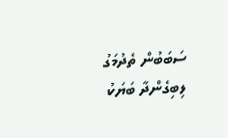ސަބަބުން ތެދުމަގު ލިބިގެންދާ ބަޔަކު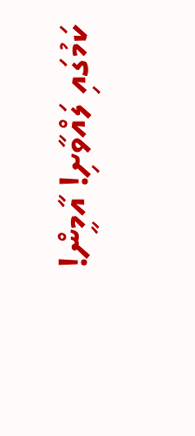ކަމުގައި ލައްވާށި! އާމީން!